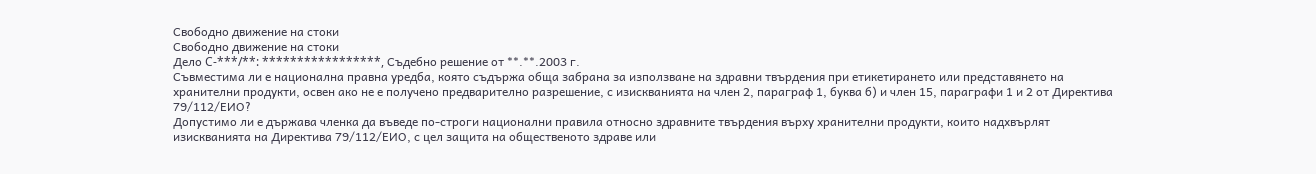Свободно движение на стоки
Свободно движение на стоки
Дело C-***/**: *****************, Съдебно решение от **.**.2003 г.
Съвместима ли е национална правна уредба, която съдържа обща забрана за използване на здравни твърдения при етикетирането или представянето на хранителни продукти, освен ако не е получено предварително разрешение, с изискванията на член 2, параграф 1, буква б) и член 15, параграфи 1 и 2 от Директива 79/112/ЕИО?
Допустимо ли е държава членка да въведе по-строги национални правила относно здравните твърдения върху хранителни продукти, които надхвърлят изискванията на Директива 79/112/ЕИО, с цел защита на общественото здраве или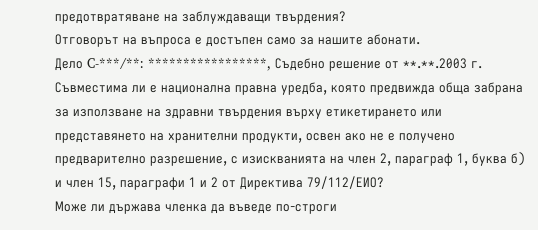предотвратяване на заблуждаващи твърдения?
Отговорът на въпроса е достъпен само за нашите абонати.
Дело C-***/**: *****************, Съдебно решение от **.**.2003 г.
Съвместима ли е национална правна уредба, която предвижда обща забрана за използване на здравни твърдения върху етикетирането или представянето на хранителни продукти, освен ако не е получено предварително разрешение, с изискванията на член 2, параграф 1, буква б) и член 15, параграфи 1 и 2 от Директива 79/112/ЕИО?
Може ли държава членка да въведе по-строги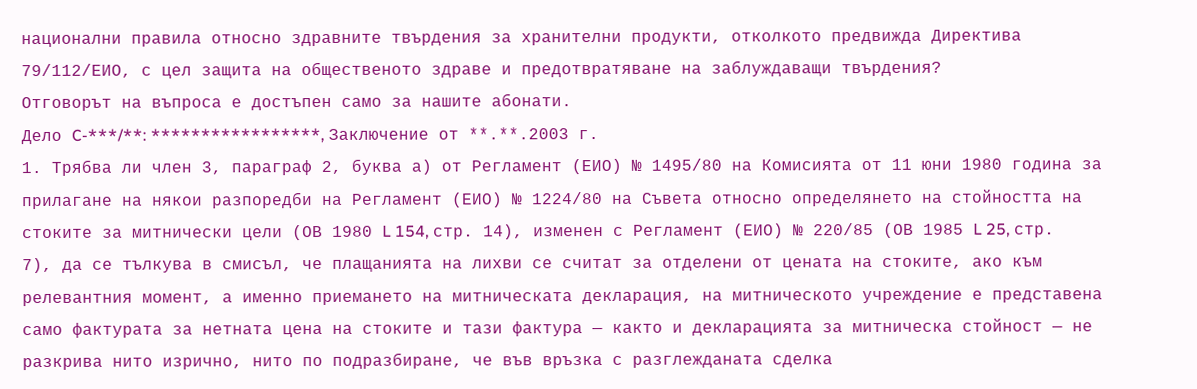национални правила относно здравните твърдения за хранителни продукти, отколкото предвижда Директива 79/112/ЕИО, с цел защита на общественото здраве и предотвратяване на заблуждаващи твърдения?
Отговорът на въпроса е достъпен само за нашите абонати.
Дело C-***/**: *****************, Заключение от **.**.2003 г.
1. Трябва ли член 3, параграф 2, буква а) от Регламент (ЕИО) № 1495/80 на Комисията от 11 юни 1980 година за прилагане на някои разпоредби на Регламент (ЕИО) № 1224/80 на Съвета относно определянето на стойността на стоките за митнически цели (ОВ 1980 L 154, стр. 14), изменен с Регламент (ЕИО) № 220/85 (ОВ 1985 L 25, стр. 7), да се тълкува в смисъл, че плащанията на лихви се считат за отделени от цената на стоките, ако към релевантния момент, а именно приемането на митническата декларация, на митническото учреждение е представена само фактурата за нетната цена на стоките и тази фактура — както и декларацията за митническа стойност — не разкрива нито изрично, нито по подразбиране, че във връзка с разглежданата сделка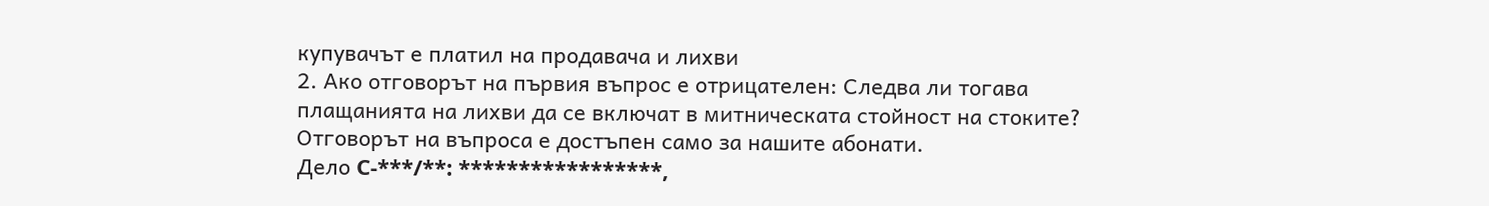купувачът е платил на продавача и лихви
2. Ако отговорът на първия въпрос е отрицателен: Следва ли тогава плащанията на лихви да се включат в митническата стойност на стоките?
Отговорът на въпроса е достъпен само за нашите абонати.
Дело C-***/**: *****************,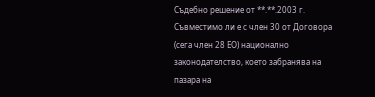Съдебно решение от **.**.2003 г.
Съвместимо ли е с член 30 от Договора (сега член 28 ЕО) национално законодателство, което забранява на пазара на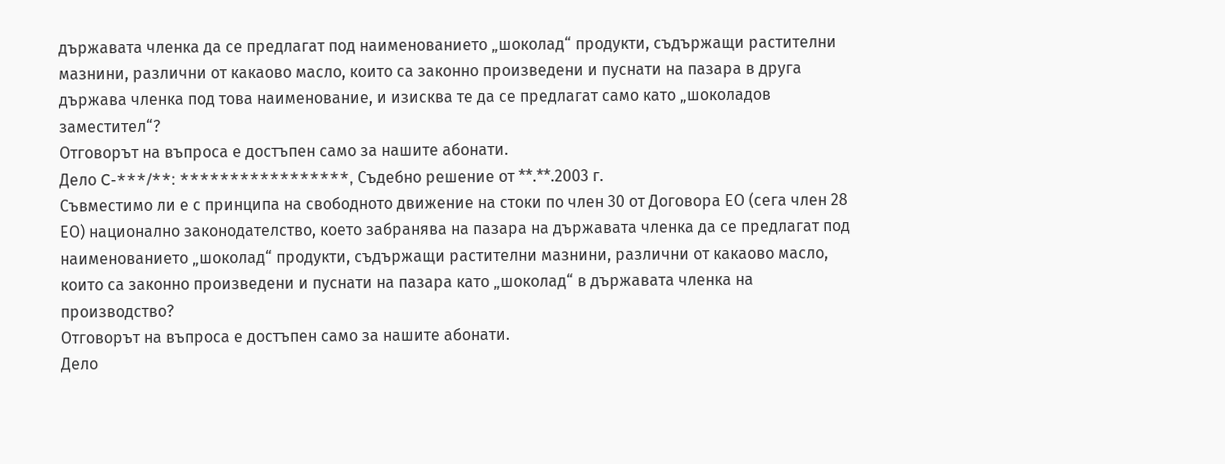държавата членка да се предлагат под наименованието „шоколад“ продукти, съдържащи растителни мазнини, различни от какаово масло, които са законно произведени и пуснати на пазара в друга държава членка под това наименование, и изисква те да се предлагат само като „шоколадов заместител“?
Отговорът на въпроса е достъпен само за нашите абонати.
Дело C-***/**: *****************, Съдебно решение от **.**.2003 г.
Съвместимо ли е с принципа на свободното движение на стоки по член 30 от Договора ЕО (сега член 28 ЕО) национално законодателство, което забранява на пазара на държавата членка да се предлагат под наименованието „шоколад“ продукти, съдържащи растителни мазнини, различни от какаово масло, които са законно произведени и пуснати на пазара като „шоколад“ в държавата членка на производство?
Отговорът на въпроса е достъпен само за нашите абонати.
Дело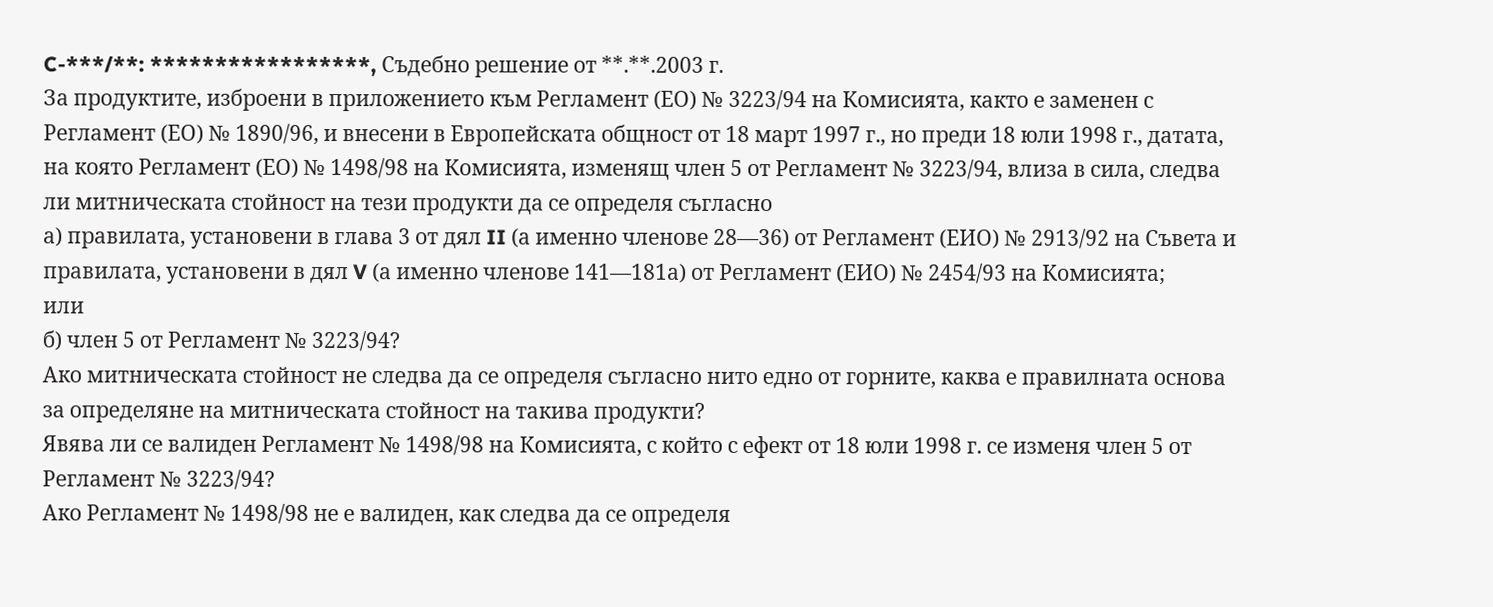C-***/**: *****************, Съдебно решение от **.**.2003 г.
За продуктите, изброени в приложението към Регламент (ЕО) № 3223/94 на Комисията, както е заменен с Регламент (ЕО) № 1890/96, и внесени в Европейската общност от 18 март 1997 г., но преди 18 юли 1998 г., датата, на която Регламент (ЕО) № 1498/98 на Комисията, изменящ член 5 от Регламент № 3223/94, влиза в сила, следва ли митническата стойност на тези продукти да се определя съгласно
а) правилата, установени в глава 3 от дял II (а именно членове 28—36) от Регламент (ЕИО) № 2913/92 на Съвета и правилата, установени в дял V (а именно членове 141—181а) от Регламент (ЕИО) № 2454/93 на Комисията;
или
б) член 5 от Регламент № 3223/94?
Ако митническата стойност не следва да се определя съгласно нито едно от горните, каква е правилната основа за определяне на митническата стойност на такива продукти?
Явява ли се валиден Регламент № 1498/98 на Комисията, с който с ефект от 18 юли 1998 г. се изменя член 5 от Регламент № 3223/94?
Ако Регламент № 1498/98 не е валиден, как следва да се определя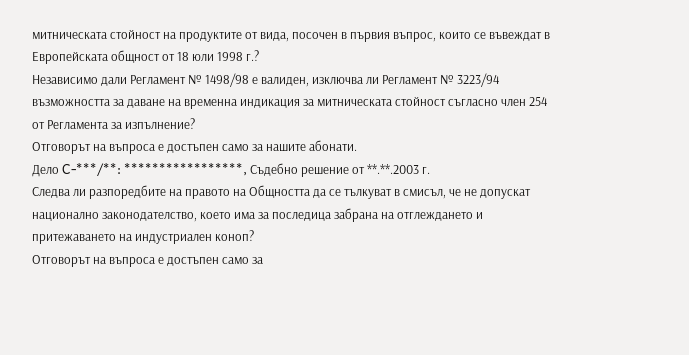митническата стойност на продуктите от вида, посочен в първия въпрос, които се въвеждат в Европейската общност от 18 юли 1998 г.?
Независимо дали Регламент № 1498/98 е валиден, изключва ли Регламент № 3223/94 възможността за даване на временна индикация за митническата стойност съгласно член 254 от Регламента за изпълнение?
Отговорът на въпроса е достъпен само за нашите абонати.
Дело C-***/**: *****************, Съдебно решение от **.**.2003 г.
Следва ли разпоредбите на правото на Общността да се тълкуват в смисъл, че не допускат национално законодателство, което има за последица забрана на отглеждането и притежаването на индустриален коноп?
Отговорът на въпроса е достъпен само за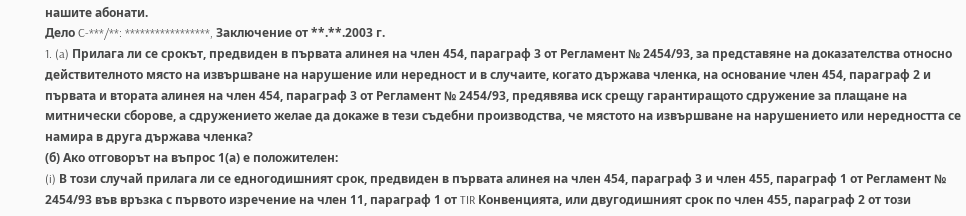нашите абонати.
Дело C-***/**: *****************, Заключение от **.**.2003 г.
1. (a) Прилага ли се срокът, предвиден в първата алинея на член 454, параграф 3 от Регламент № 2454/93, за представяне на доказателства относно действителното място на извършване на нарушение или нередност и в случаите, когато държава членка, на основание член 454, параграф 2 и първата и втората алинея на член 454, параграф 3 от Регламент № 2454/93, предявява иск срещу гарантиращото сдружение за плащане на митнически сборове, а сдружението желае да докаже в тези съдебни производства, че мястото на извършване на нарушението или нередността се намира в друга държава членка?
(б) Ако отговорът на въпрос 1(а) е положителен:
(i) В този случай прилага ли се едногодишният срок, предвиден в първата алинея на член 454, параграф 3 и член 455, параграф 1 от Регламент № 2454/93 във връзка с първото изречение на член 11, параграф 1 от TIR Конвенцията, или двугодишният срок по член 455, параграф 2 от този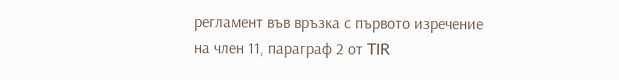регламент във връзка с първото изречение на член 11, параграф 2 от TIR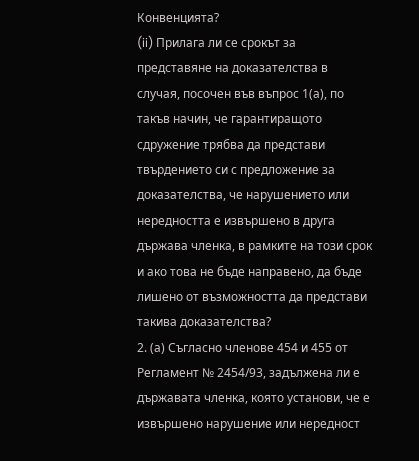Конвенцията?
(ii) Прилага ли се срокът за представяне на доказателства в случая, посочен във въпрос 1(а), по такъв начин, че гарантиращото сдружение трябва да представи твърдението си с предложение за доказателства, че нарушението или нередността е извършено в друга държава членка, в рамките на този срок и ако това не бъде направено, да бъде лишено от възможността да представи такива доказателства?
2. (а) Съгласно членове 454 и 455 от Регламент № 2454/93, задължена ли е държавата членка, която установи, че е извършено нарушение или нередност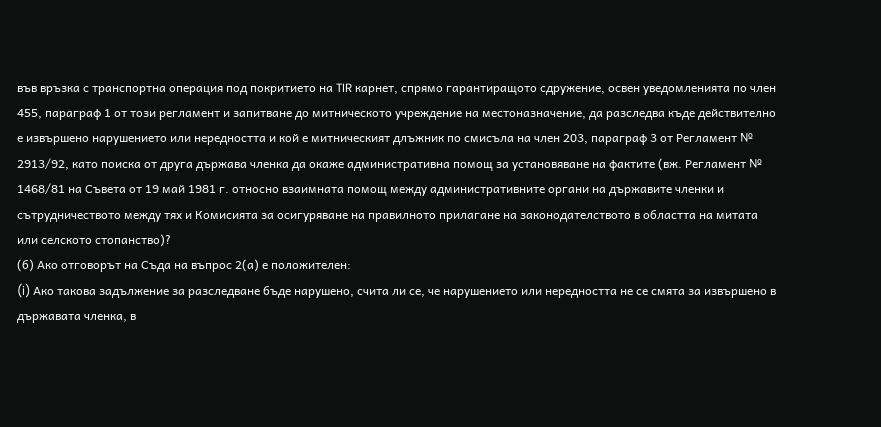във връзка с транспортна операция под покритието на TIR карнет, спрямо гарантиращото сдружение, освен уведомленията по член 455, параграф 1 от този регламент и запитване до митническото учреждение на местоназначение, да разследва къде действително е извършено нарушението или нередността и кой е митническият длъжник по смисъла на член 203, параграф 3 от Регламент № 2913/92, като поиска от друга държава членка да окаже административна помощ за установяване на фактите (вж. Регламент № 1468/81 на Съвета от 19 май 1981 г. относно взаимната помощ между административните органи на държавите членки и сътрудничеството между тях и Комисията за осигуряване на правилното прилагане на законодателството в областта на митата или селското стопанство)?
(б) Ако отговорът на Съда на въпрос 2(а) е положителен:
(i) Ако такова задължение за разследване бъде нарушено, счита ли се, че нарушението или нередността не се смята за извършено в държавата членка, в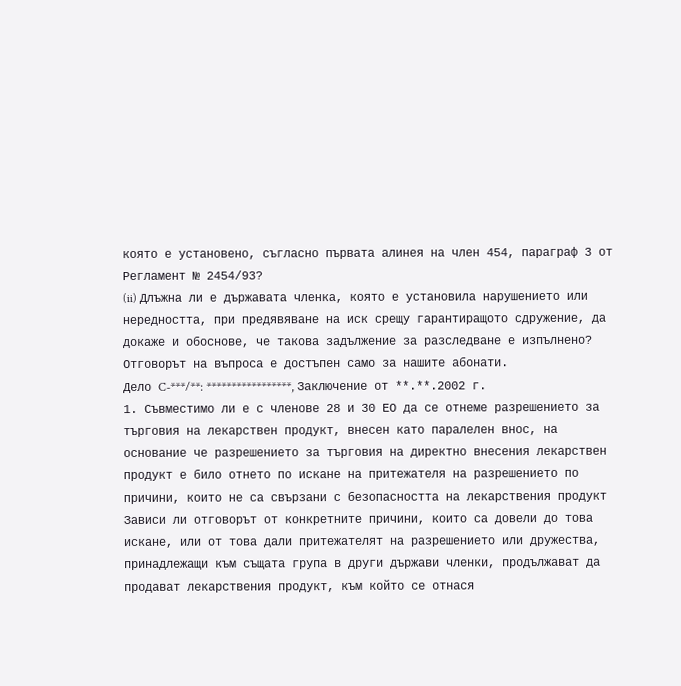която е установено, съгласно първата алинея на член 454, параграф 3 от Регламент № 2454/93?
(ii) Длъжна ли е държавата членка, която е установила нарушението или нередността, при предявяване на иск срещу гарантиращото сдружение, да докаже и обоснове, че такова задължение за разследване е изпълнено?
Отговорът на въпроса е достъпен само за нашите абонати.
Дело C-***/**: *****************, Заключение от **.**.2002 г.
1. Съвместимо ли е с членове 28 и 30 ЕО да се отнеме разрешението за търговия на лекарствен продукт, внесен като паралелен внос, на основание че разрешението за търговия на директно внесения лекарствен продукт е било отнето по искане на притежателя на разрешението по причини, които не са свързани с безопасността на лекарствения продукт
Зависи ли отговорът от конкретните причини, които са довели до това искане, или от това дали притежателят на разрешението или дружества, принадлежащи към същата група в други държави членки, продължават да продават лекарствения продукт, към който се отнася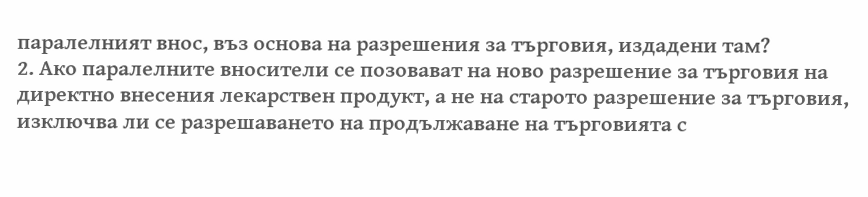паралелният внос, въз основа на разрешения за търговия, издадени там?
2. Ако паралелните вносители се позовават на ново разрешение за търговия на директно внесения лекарствен продукт, а не на старото разрешение за търговия, изключва ли се разрешаването на продължаване на търговията с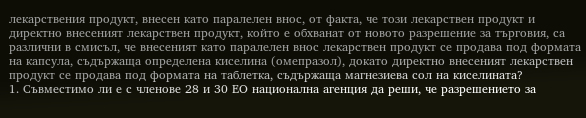лекарствения продукт, внесен като паралелен внос, от факта, че този лекарствен продукт и директно внесеният лекарствен продукт, който е обхванат от новото разрешение за търговия, са различни в смисъл, че внесеният като паралелен внос лекарствен продукт се продава под формата на капсула, съдържаща определена киселина (омепразол), докато директно внесеният лекарствен продукт се продава под формата на таблетка, съдържаща магнезиева сол на киселината?
1. Съвместимо ли е с членове 28 и 30 ЕО национална агенция да реши, че разрешението за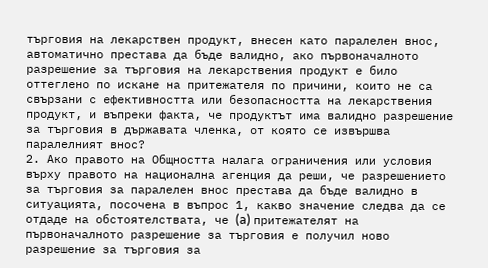търговия на лекарствен продукт, внесен като паралелен внос, автоматично престава да бъде валидно, ако първоначалното разрешение за търговия на лекарствения продукт е било оттеглено по искане на притежателя по причини, които не са свързани с ефективността или безопасността на лекарствения продукт, и въпреки факта, че продуктът има валидно разрешение за търговия в държавата членка, от която се извършва паралелният внос?
2. Ако правото на Общността налага ограничения или условия върху правото на национална агенция да реши, че разрешението за търговия за паралелен внос престава да бъде валидно в ситуацията, посочена в въпрос 1, какво значение следва да се отдаде на обстоятелствата, че (a) притежателят на първоначалното разрешение за търговия е получил ново разрешение за търговия за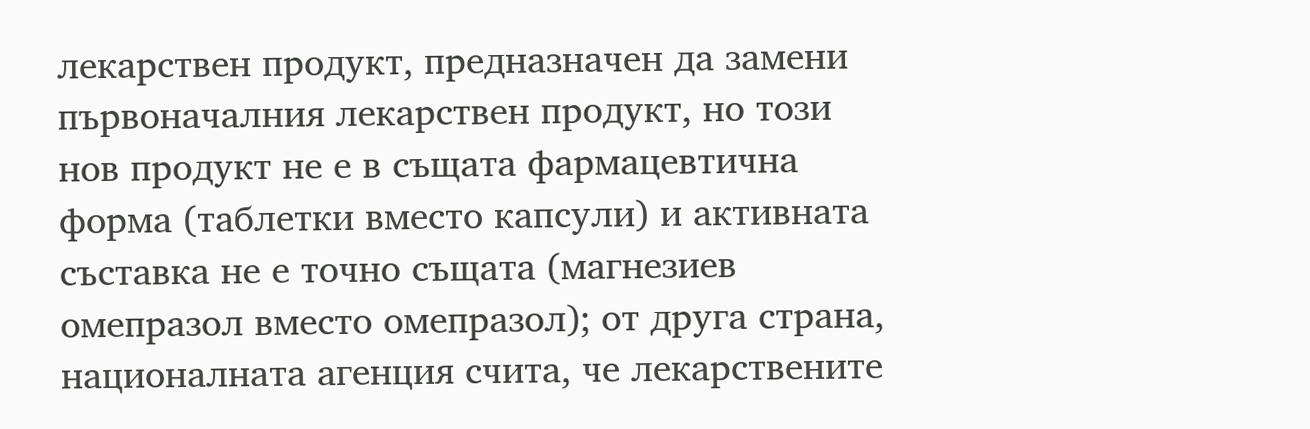лекарствен продукт, предназначен да замени първоначалния лекарствен продукт, но този нов продукт не е в същата фармацевтична форма (таблетки вместо капсули) и активната съставка не е точно същата (магнезиев омепразол вместо омепразол); от друга страна, националната агенция счита, че лекарствените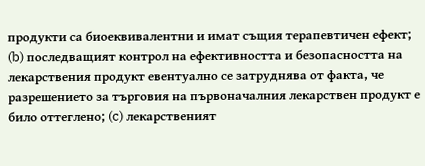продукти са биоеквивалентни и имат същия терапевтичен ефект; (b) последващият контрол на ефективността и безопасността на лекарствения продукт евентуално се затруднява от факта, че разрешението за търговия на първоначалния лекарствен продукт е било оттеглено; (c) лекарственият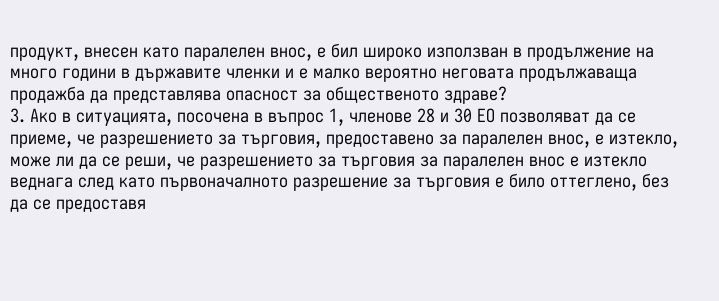продукт, внесен като паралелен внос, е бил широко използван в продължение на много години в държавите членки и е малко вероятно неговата продължаваща продажба да представлява опасност за общественото здраве?
3. Ако в ситуацията, посочена в въпрос 1, членове 28 и 30 ЕО позволяват да се приеме, че разрешението за търговия, предоставено за паралелен внос, е изтекло, може ли да се реши, че разрешението за търговия за паралелен внос е изтекло веднага след като първоначалното разрешение за търговия е било оттеглено, без да се предоставя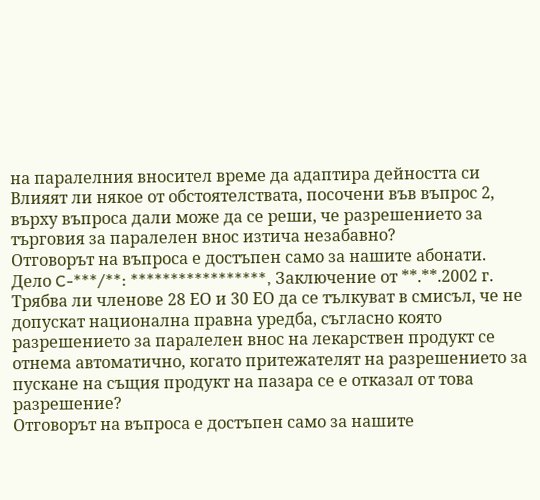на паралелния вносител време да адаптира дейността си
Влияят ли някое от обстоятелствата, посочени във въпрос 2, върху въпроса дали може да се реши, че разрешението за търговия за паралелен внос изтича незабавно?
Отговорът на въпроса е достъпен само за нашите абонати.
Дело C-***/**: *****************, Заключение от **.**.2002 г.
Трябва ли членове 28 ЕО и 30 ЕО да се тълкуват в смисъл, че не допускат национална правна уредба, съгласно която разрешението за паралелен внос на лекарствен продукт се отнема автоматично, когато притежателят на разрешението за пускане на същия продукт на пазара се е отказал от това разрешение?
Отговорът на въпроса е достъпен само за нашите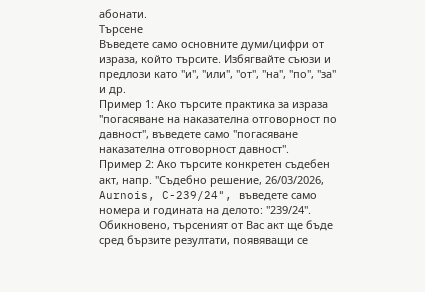абонати.
Търсене
Въведете само основните думи/цифри от израза, който търсите. Избягвайте съюзи и предлози като "и", "или", "от", "на", "по", "за" и др.
Пример 1: Ако търсите практика за израза "погасяване на наказателна отговорност по давност", въведете само "погасяване наказателна отговорност давност".
Пример 2: Ако търсите конкретен съдебен акт, напр. "Съдебно решение, 26/03/2026, Aurnois, C-239/24", въведете само номера и годината на делото: "239/24".
Обикновено, търсеният от Вас акт ще бъде сред бързите резултати, появяващи се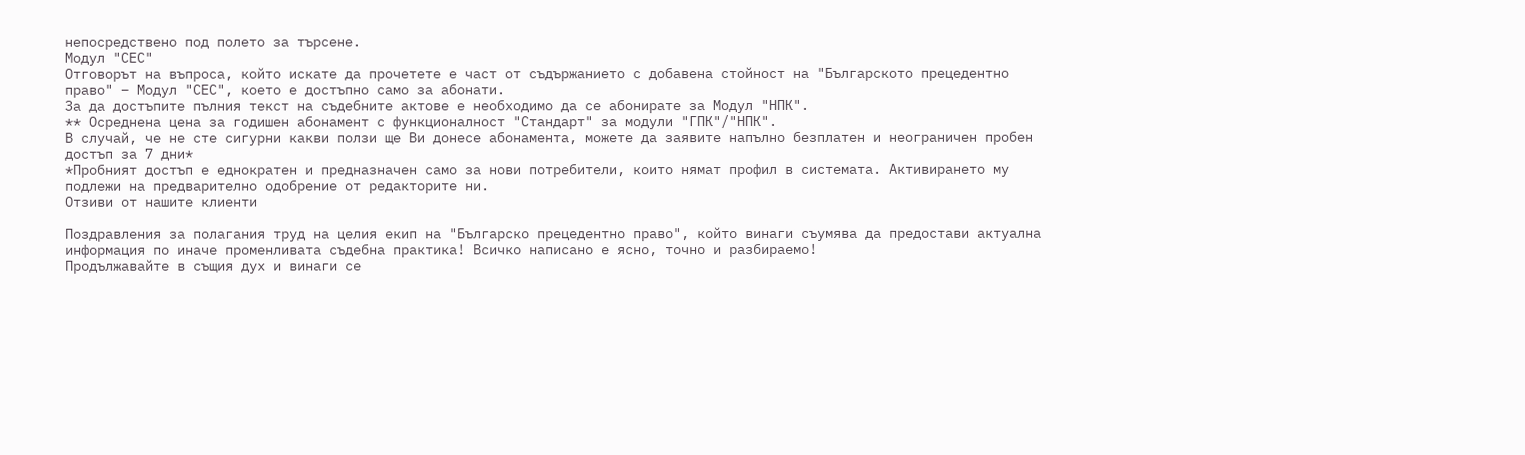непосредствено под полето за търсене.
Модул "СЕС"
Отговорът на въпроса, който искате да прочетете е част от съдържанието с добавена стойност на "Българското прецедентно право" – Модул "СЕС", което е достъпно само за абонати.
За да достъпите пълния текст на съдебните актове е необходимо да се абонирате за Модул "НПК".
** Осреднена цена за годишен абонамент с функционалност "Стандарт" за модули "ГПК"/"НПК".
В случай, че не сте сигурни какви ползи ще Ви донесе абонамента, можете да заявите напълно безплатен и неограничен пробен достъп за 7 дни*
*Пробният достъп е еднократен и предназначен само за нови потребители, които нямат профил в системата. Активирането му подлежи на предварително одобрение от редакторите ни.
Отзиви от нашите клиенти

Поздравления за полагания труд на целия екип на "Българско прецедентно право", който винаги съумява да предостави актуална информация по иначе променливата съдебна практика! Всичко написано е ясно, точно и разбираемо!
Продължавайте в същия дух и винаги се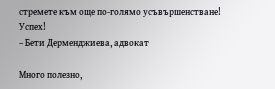стремете към още по-голямо усъвършенстване!
Успех!
– Бети Дерменджиева, адвокат

Много полезно,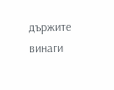държите винаги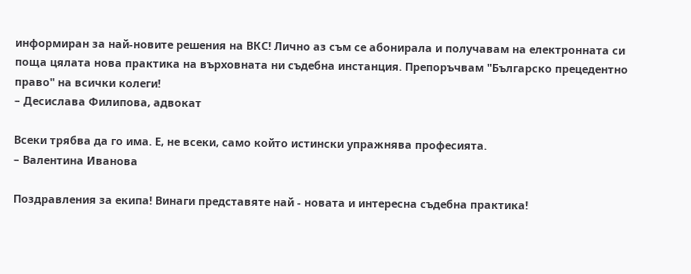информиран за най-новите решения на ВКС! Лично аз съм се абонирала и получавам на електронната си поща цялата нова практика на върховната ни съдебна инстанция. Препоръчвам "Българско прецедентно право" на всички колеги!
– Десислава Филипова, адвокат

Всеки трябва да го има. Е, не всеки, само който истински упражнява професията.
– Валентина Иванова

Поздравления за екипа! Винаги представяте най - новата и интересна съдебна практика!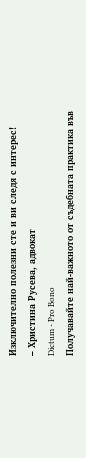Изключително полезни сте и ви следя с интерес!
– Христина Русева, адвокат
Dictum - Pro Bono
Получавайте най-важното от съдебната практика във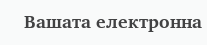Вашата електронна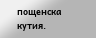пощенска кутия.